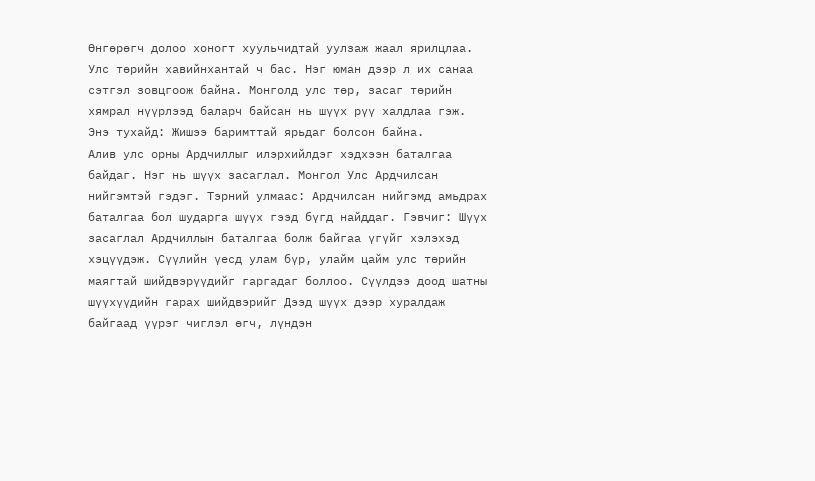Өнгөрөгч долоо хоногт хуульчидтай уулзаж жаал ярилцлаа. Улс төрийн хавийнхантай ч бас. Нэг юман дээр л их санаа сэтгэл зовцгоож байна. Монголд улс төр, засаг төрийн хямрал нүүрлээд баларч байсан нь шүүх рүү халдлаа гэж. Энэ тухайд: Жишээ баримттай ярьдаг болсон байна.
Алив улс орны Ардчиллыг илэрхийлдэг хэдхээн баталгаа байдаг. Нэг нь шүүх засаглал. Монгол Улс Ардчилсан нийгэмтэй гэдэг. Тэрний улмаас: Ардчилсан нийгэмд амьдрах баталгаа бол шударга шүүх гээд бүгд найддаг. Гэвчиг: Шүүх засаглал Ардчиллын баталгаа болж байгаа үгүйг хэлэхэд хэцүүдэж. Сүүлийн үесд улам бүр, улайм цайм улс төрийн маягтай шийдвэрүүдийг гаргадаг боллоо. Сүүлдээ доод шатны шүүхүүдийн гарах шийдвэрийг Дээд шүүх дээр хуралдаж байгаад үүрэг чиглэл өгч, лүндэн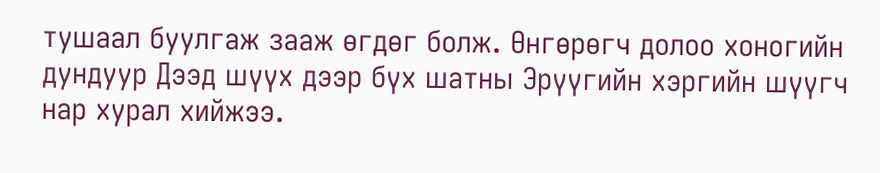тушаал буулгаж зааж өгдөг болж. Өнгөрөгч долоо хоногийн дундуур Дээд шүүх дээр бүх шатны Эрүүгийн хэргийн шүүгч нар хурал хийжээ.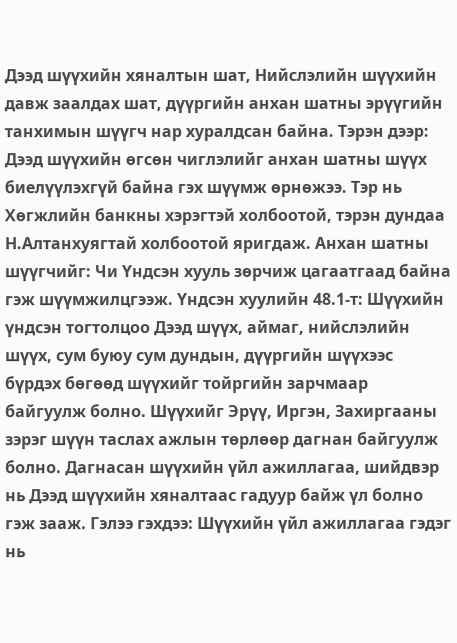Дээд шүүхийн хяналтын шат, Нийслэлийн шүүхийн давж заалдах шат, дүүргийн анхан шатны эрүүгийн танхимын шүүгч нар хуралдсан байна. Тэрэн дээр: Дээд шүүхийн өгсөн чиглэлийг анхан шатны шүүх биелүүлэхгүй байна гэх шүүмж өрнөжээ. Тэр нь Хөгжлийн банкны хэрэгтэй холбоотой, тэрэн дундаа Н.Алтанхуягтай холбоотой яригдаж. Анхан шатны шүүгчийг: Чи Үндсэн хууль зөрчиж цагаатгаад байна гэж шүүмжилцгээж. Үндсэн хуулийн 48.1-т: Шүүхийн үндсэн тогтолцоо Дээд шүүх, аймаг, нийслэлийн шүүх, сум буюу сум дундын, дүүргийн шүүхээс бүрдэх бөгөөд шүүхийг тойргийн зарчмаар байгуулж болно. Шүүхийг Эрүү, Иргэн, Захиргааны зэрэг шүүн таслах ажлын төрлөөр дагнан байгуулж болно. Дагнасан шүүхийн үйл ажиллагаа, шийдвэр нь Дээд шүүхийн хяналтаас гадуур байж үл болно гэж зааж. Гэлээ гэхдээ: Шүүхийн үйл ажиллагаа гэдэг нь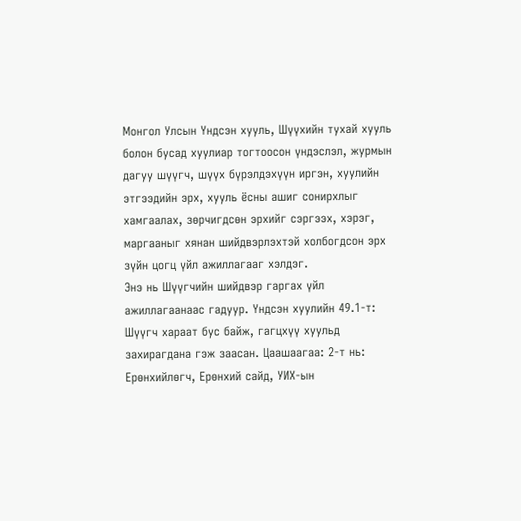Монгол Улсын Үндсэн хууль, Шүүхийн тухай хууль болон бусад хуулиар тогтоосон үндэслэл, журмын дагуу шүүгч, шүүх бүрэлдэхүүн иргэн, хуулийн этгээдийн эрх, хууль ёсны ашиг сонирхлыг хамгаалах, зөрчигдсөн эрхийг сэргээх, хэрэг, маргааныг хянан шийдвэрлэхтэй холбогдсон эрх зүйн цогц үйл ажиллагааг хэлдэг.
Энэ нь Шүүгчийн шийдвэр гаргах үйл ажиллагаанаас гадуур. Үндсэн хуулийн 49.1-т: Шүүгч хараат бус байж, гагцхүү хуульд захирагдана гэж заасан. Цаашаагаа: 2-т нь: Ерөнхийлөгч, Ерөнхий сайд, УИХ-ын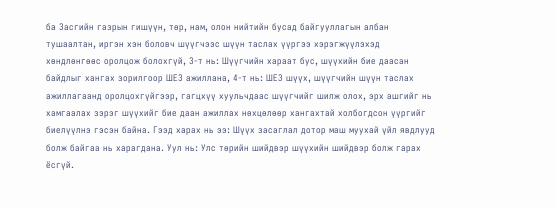ба Засгийн газрын гишүүн, төр, нам, олон нийтийн бусад байгууллагын албан тушаалтан, иргэн хэн боловч шүүгчээс шүүн таслах үүргээ хэрэгжүүлэхэд хөндлөнгөөс оролцож болохгүй, 3-т нь: Шүүгчийн хараат бус, шүүхийн бие даасан байдлыг хангах зорилгоор ШЕЗ ажиллана, 4-т нь: ШЕЗ шүүх, шүүгчийн шүүн таслах ажиллагаанд оролцохгүйгээр, гагцхүү хуульчдаас шүүгчийг шилж олох, эрх ашгийг нь хамгаалах зэрэг шүүхийг бие даан ажиллах нөхцөлөөр хангахтай холбогдсон үүргийг биелүүлнэ гэсэн байна. Гээд харах нь ээ: Шүүх засаглал дотор маш муухай үйл явдлууд болж байгаа нь харагдана. Уул нь: Улс төрийн шийдвэр шүүхийн шийдвэр болж гарах ёсгүй.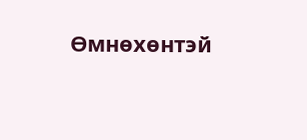Өмнөхөнтэй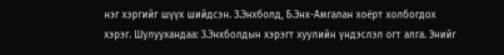нэг хэргийг шүүх шийдсэн. З.Энхболд, Б.Энх-Амгалан хоёрт холбогдох хэрэг. Шулуухандаа: З.Энхболдын хэрэгт хуулийн үндэслэл огт алга. Энийг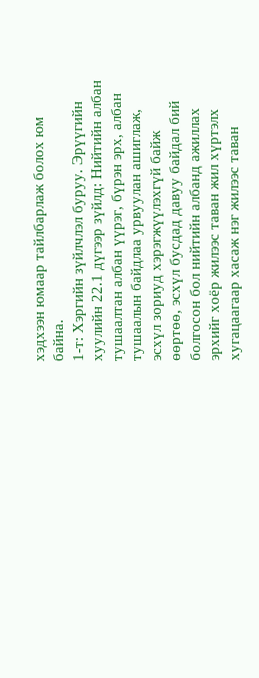хэдхээн юмаар тайлбарлаж болох юм байна.
1-т: Хэргийн зүйлчлэл буруу. Эрүүгийн хуулийн 22.1 дүгээр зүйлд: Нийтийн албан тушаалтан албан үүрэг, бүрэн эрх, албан тушаалын байдлаа урвуулан ашиглаж, эсхүл зориуд хэрэгжүүлэхгүй байж өөртөө, эсхүл бусдад давуу байдал бий болгосон бол нийтийн албанд ажиллах эрхийг хоёр жилээс таван жил хүртэлх хугацаагаар хасаж нэг жилээс таван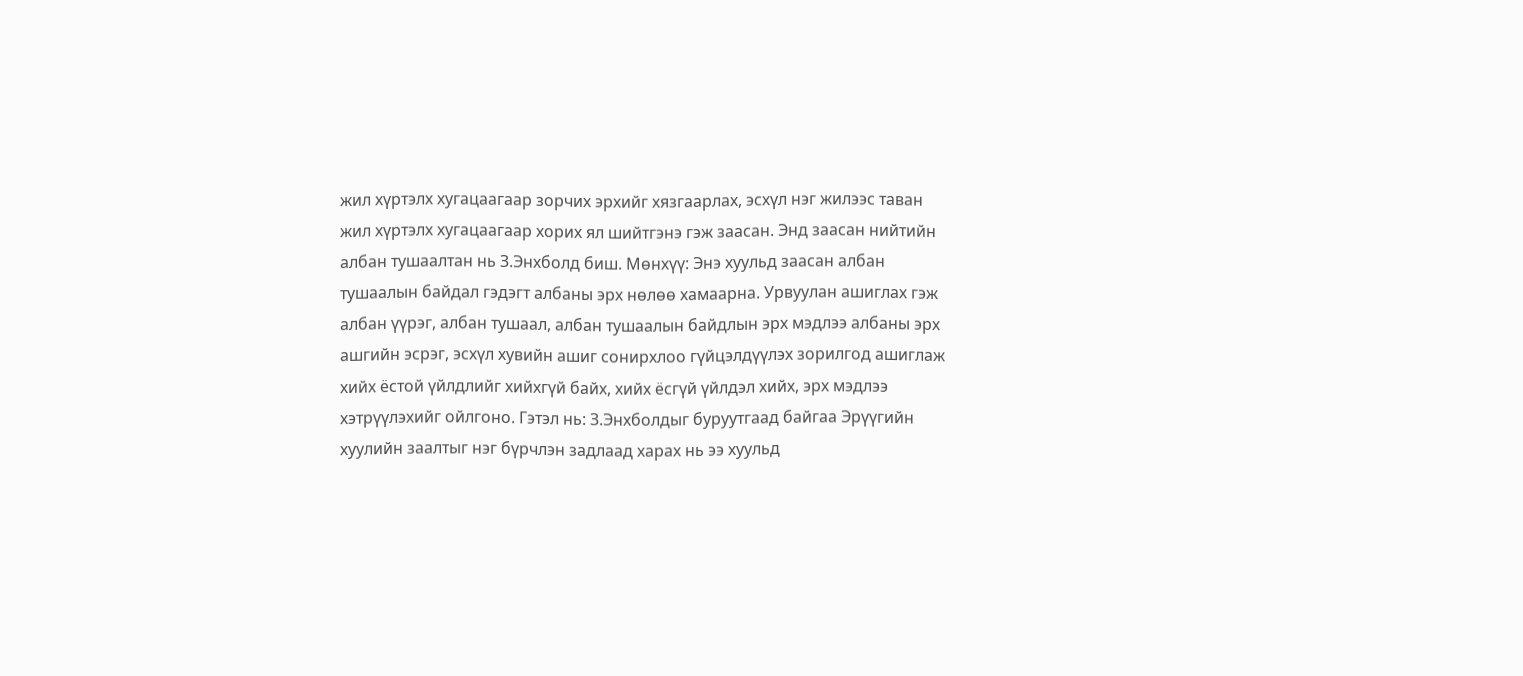жил хүртэлх хугацаагаар зорчих эрхийг хязгаарлах, эсхүл нэг жилээс таван жил хүртэлх хугацаагаар хорих ял шийтгэнэ гэж заасан. Энд заасан нийтийн албан тушаалтан нь З.Энхболд биш. Мөнхүү: Энэ хуульд заасан албан тушаалын байдал гэдэгт албаны эрх нөлөө хамаарна. Урвуулан ашиглах гэж албан үүрэг, албан тушаал, албан тушаалын байдлын эрх мэдлээ албаны эрх ашгийн эсрэг, эсхүл хувийн ашиг сонирхлоо гүйцэлдүүлэх зорилгод ашиглаж хийх ёстой үйлдлийг хийхгүй байх, хийх ёсгүй үйлдэл хийх, эрх мэдлээ хэтрүүлэхийг ойлгоно. Гэтэл нь: З.Энхболдыг буруутгаад байгаа Эрүүгийн хуулийн заалтыг нэг бүрчлэн задлаад харах нь ээ хуульд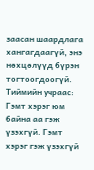заасан шаардлага хангагдаагүй, энэ нөхцөлүүд бүрэн тогтоогдоогүй. Тиймийн учраас: Гэмт хэрэг юм байна аа гэж үзэхгүй. Гэмт хэрэг гэж үзэхгүй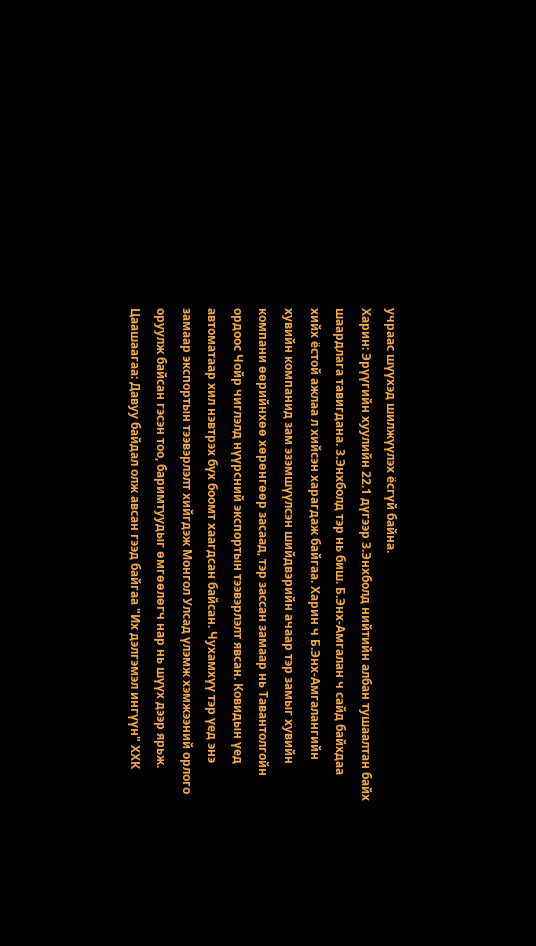учраас шүүхэд шилжүүлэх ёсгүй байна.
Харин: Эрүүгийн хуулийн 22.1 дүгээр З.Энхболд нийтийн албан тушаалтан байх шаардлага тавигдана. З.Энхболд тэр нь биш. Б.Энх-Амгалан ч сайд байхдаа хийх ёстой ажлаа л хийсэн харагдаж байгаа. Харин ч Б.Энх-Амгалангийн хувийн компанид зам эзэмшүүлсэн шийдвэрийн ачаар тэр замыг хувийн компани өөрийнхөө хөрөнгөөр засаад, тэр зассан замаар нь Тавантолгойн ордоос Чойр чиглэлд нүүрсний экспортын тээвэрлэлт явсан. Ковидын үед автоматаар хил нэвтрэх бүх боомт хаагдсан байсан. Чухамхүү тэр үед энэ замаар экспортын тээвэрлэлт хийгдэж Монгол Улсад үлэмж хэмжээний орлого оруулж байсан гэсэн тоо, баримтуудыг өмгөөлөгч нар нь шүүх дээр ярьж. Цаашаагаа: Давуу байдал олж авсан гээд байгаа "Их дэлгэмэл ингүүн" ХХК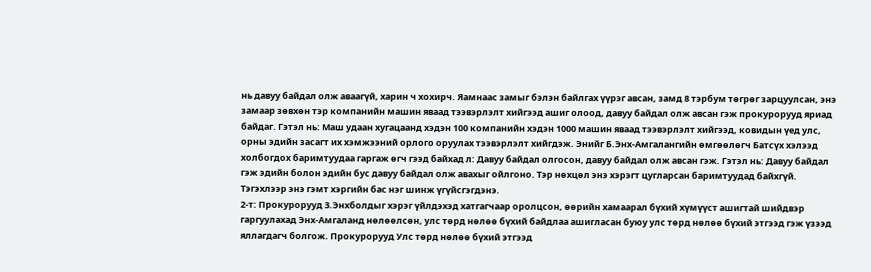нь давуу байдал олж аваагүй, харин ч хохирч. Яамнаас замыг бэлэн байлгах үүрэг авсан, замд 8 тэрбум төгрөг зарцуулсан, энэ замаар зөвхөн тэр компанийн машин яваад тээвэрлэлт хийгээд ашиг олоод, давуу байдал олж авсан гэж прокурорууд яриад байдаг. Гэтэл нь: Маш удаан хугацаанд хэдэн 100 компанийн хэдэн 1000 машин яваад тээвэрлэлт хийгээд, ковидын үед улс, орны эдийн засагт их хэмжээний орлого оруулах тээвэрлэлт хийгдэж. Энийг Б.Энх-Амгалангийн өмгөөлөгч Батсүх хэлээд холбогдох баримтуудаа гаргаж өгч гээд байхад л: Давуу байдал олгосон, давуу байдал олж авсан гэж. Гэтэл нь: Давуу байдал гэж эдийн болон эдийн бус давуу байдал олж авахыг ойлгоно. Тэр нөхцөл энэ хэрэгт цугларсан баримтуудад байхгүй. Тэгэхлээр энэ гэмт хэргийн бас нэг шинж үгүйсгэгдэнэ.
2-т: Прокурорууд З.Энхболдыг хэрэг үйлдэхэд хатгагчаар оролцсон, өөрийн хамаарал бүхий хүмүүст ашигтай шийдвэр гаргуулахад Энх-Амгаланд нөлөөлсөн, улс төрд нөлөө бүхий байдлаа ашигласан буюу улс төрд нөлөө бүхий этгээд гэж үзээд яллагдагч болгож. Прокурорууд Улс төрд нөлөө бүхий этгээд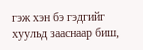гэж хэн бэ гэдгийг хуульд зааснаар биш,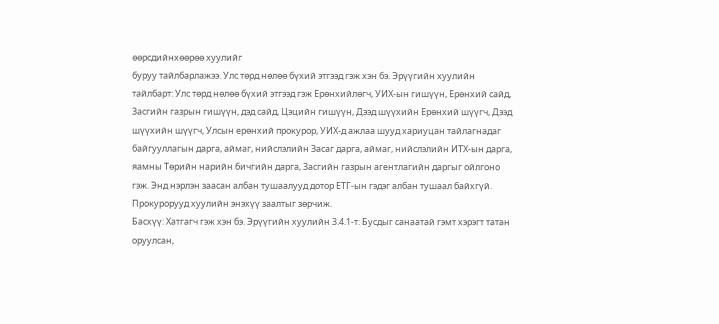өөрсдийнхөөрөө хуулийг
буруу тайлбарлажээ. Улс төрд нөлөө бүхий этгээд гэж хэн бэ. Эрүүгийн хуулийн тайлбарт: Улс төрд нөлөө бүхий этгээд гэж Ерөнхийлөгч, УИХ-ын гишүүн, Ерөнхий сайд, Засгийн газрын гишүүн, дэд сайд, Цэцийн гишүүн, Дээд шүүхийн Ерөнхий шүүгч, Дээд шүүхийн шүүгч, Улсын ерөнхий прокурор, УИХ-д ажлаа шууд хариуцан тайлагнадаг байгууллагын дарга, аймаг, нийслэлийн Засаг дарга, аймаг, нийслэлийн ИТХ-ын дарга, яамны Төрийн нарийн бичгийн дарга, Засгийн газрын агентлагийн даргыг ойлгоно гэж. Энд нэрлэн заасан албан тушаалууд дотор ЕТГ-ын гэдэг албан тушаал байхгүй. Прокурорууд хуулийн энэхүү заалтыг зөрчиж.
Басхүү: Хатгагч гэж хэн бэ. Эрүүгийн хуулийн 3.4.1-т: Бусдыг санаатай гэмт хэрэгт татан оруулсан,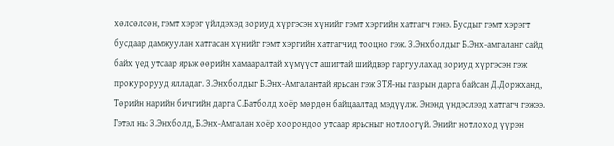хөлсөлсөн, гэмт хэрэг үйлдэхэд зориуд хүргэсэн хүнийг гэмт хэргийн хатгагч гэнэ. Бусдыг гэмт хэрэгт бусдаар дамжуулан хатгасан хүнийг гэмт хэргийн хатгагчид тооцно гэж. З.Энхболдыг Б.Энх-амгаланг сайд байх үед утсаар ярьж өөрийн хамааралтай хүмүүст ашигтай шийдвэр гаргуулахад зориуд хүргэсэн гэж прокурорууд ялладаг. З.Энхболдыг Б.Энх-Амгалантай ярьсан гэж ЗТЯ-ны газрын дарга байсан Д.Доржханд, Төрийн нарийн бичгийн дарга С.Батболд хоёр мөрдөн байцаалтад мэдүүлж. Энэнд үндэслээд хатгагч гэжээ. Гэтэл нь: З.Энхболд, Б.Энх-Амгалан хоёр хоорондоо утсаар ярьсныг нотлоогүй. Энийг нотлоход үүрэн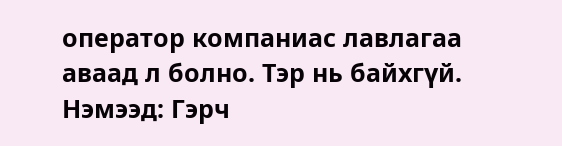оператор компаниас лавлагаа аваад л болно. Тэр нь байхгүй. Нэмээд: Гэрч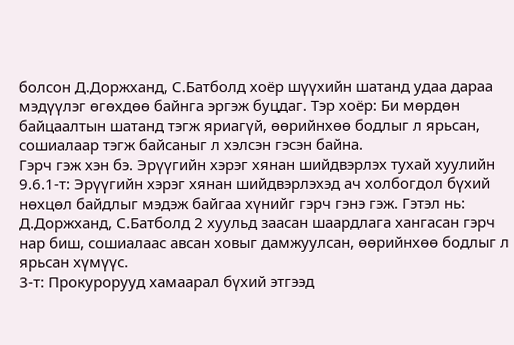болсон Д.Доржханд, С.Батболд хоёр шүүхийн шатанд удаа дараа мэдүүлэг өгөхдөө байнга эргэж буцдаг. Тэр хоёр: Би мөрдөн байцаалтын шатанд тэгж яриагүй, өөрийнхөө бодлыг л ярьсан, сошиалаар тэгж байсаныг л хэлсэн гэсэн байна.
Гэрч гэж хэн бэ. Эрүүгийн хэрэг хянан шийдвэрлэх тухай хуулийн 9.6.1-т: Эрүүгийн хэрэг хянан шийдвэрлэхэд ач холбогдол бүхий нөхцөл байдлыг мэдэж байгаа хүнийг гэрч гэнэ гэж. Гэтэл нь: Д.Доржханд, С.Батболд 2 хуульд заасан шаардлага хангасан гэрч нар биш, сошиалаас авсан ховыг дамжуулсан, өөрийнхөө бодлыг л ярьсан хүмүүс.
3-т: Прокурорууд хамаарал бүхий этгээд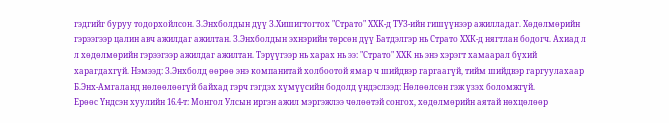гэдгийг буруу тодорхойлсон. З.Энхболдын дүү З.Хишигтогтох "Страто" ХХК-д ТУЗ-ийн гишүүнээр ажилладаг. Хөдөлмөрийн гэрээгээр цалин авч ажилдаг ажилтан. З.Энхболдын эхнэрийн төрсөн дүү Батдэлгэр нь Страто ХХК-д нягтлан бодогч. Ахиад л л хөдөлмөрийн гэрээгээр ажилдаг ажилтан. Тэрүүгээр нь харах нь ээ: "Страто" ХХК нь энэ хэрэгт хамаарал бүхий харагдахгүй. Нэмээд: З.Энхболд өөрөө энэ компанитай холбоотой ямар ч шийдвэр гаргаагүй, тийм шийдвэр гаргуулахаар Б.Энх-Амгаланд нөлөөлөөгүй байхад гэрч гэгдэх хүмүүсийн бодолд үндэслээд: Нөлөөлсөн гэж үзэх боломжгүй.
Ерөөс Үндсэн хуулийн 16.4-т: Монгол Улсын иргэн ажил мэргэжлээ чөлөөтэй сонгох, хөдөлмөрийн аятай нөхцөлөөр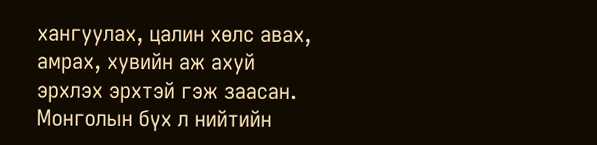хангуулах, цалин хөлс авах, амрах, хувийн аж ахуй эрхлэх эрхтэй гэж заасан. Монголын бүх л нийтийн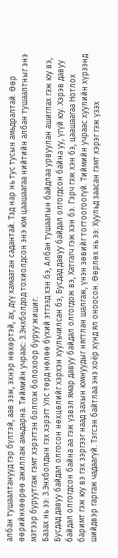албан тушаалтанууд гэр бүлтэй, аав ээж, эхнэр нөхөртэй, ах, дүү хамаатан садантай. Тэд нар нь тус тусын амьдралтай. Өөр өөрийнхөөрөө ажиллаж амьдарна. Тиймийн учраас: З.Энхболдод тохиолдсон энэ юм цаашаагаа нийтийн албан тушаалтныг энэ мэтээр буруутгаж гэмт хэрэгтэн болгож болохоор буруу жишиг.
Базах нь ээ: З.Энхболдын гэх хэрэгт Улс төрд нөлөө бүхий этгээд хэн бэ, Албан тушаалын байдлаа урвуулан ашиглах гэж юу вэ, Бусдад давуу байдал олгосон нөхцөлийг хэрхэн хуульчилсан бэ, Бусдад давуу байдал олгогдсон байна уу, үгүй юу. Хэрэв давуу байдал олгогдсон байна аа гэж үзвэл ямар давуу байдал олгогдож вэ, Хатгагч гэж хэн бэ. Гэрч гэж хэн бэ, цаашаагаа Нотлох баримт гэж юу вэ гэх зэргээг наад захын юмнуудыг нягтлан шалгаж, үнэн зөвийг тогтоогоогүй. Тиймийн учраас хуулийн хүрээнд шийдвэр гаргаж чадаагүй. Тэгсэн байтлаа энэ хоёр хүнд ял оноосон. Өөрлөх нь ээ: Хуульд заасан гэмт хэрэг гэж үзэх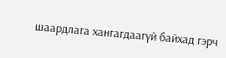шаардлага хангагдаагүй байхад гэрч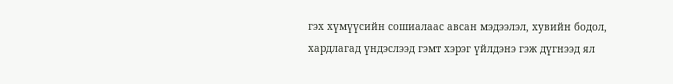гэх хүмүүсийн сошиалаас авсан мэдээлэл, хувийн бодол, хардлагад үндэслээд гэмт хэрэг үйлдэнэ гэж дүгнээд ял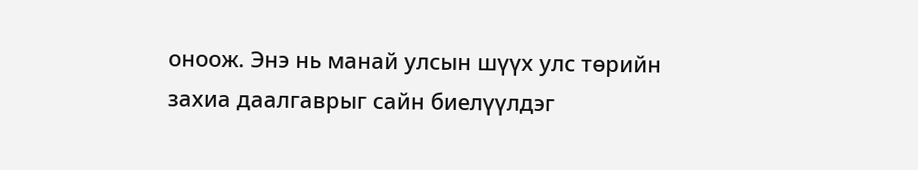оноож. Энэ нь манай улсын шүүх улс төрийн захиа даалгаврыг сайн биелүүлдэг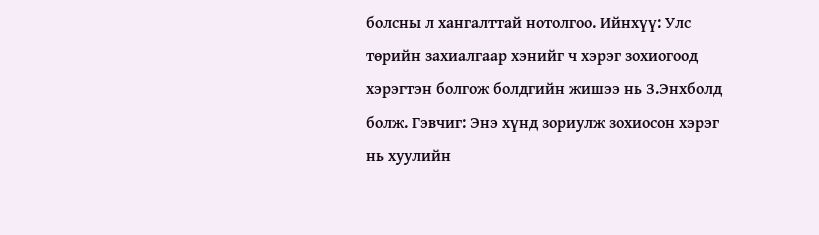болсны л хангалттай нотолгоо. Ийнхүү: Улс төрийн захиалгаар хэнийг ч хэрэг зохиогоод хэрэгтэн болгож болдгийн жишээ нь З.Энхболд болж. Гэвчиг: Энэ хүнд зориулж зохиосон хэрэг нь хуулийн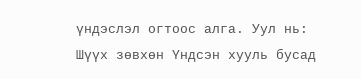үндэслэл огтоос алга. Уул нь: Шүүх зөвхөн Үндсэн хууль бусад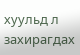хуульд л захирагдах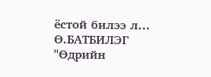ёстой билээ л...
Ө.БАТБИЛЭГ
"Өдрийн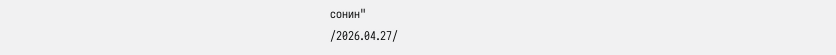сонин"
/2026.04.27/